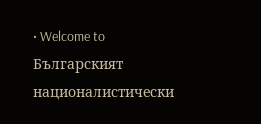• Welcome to Българският националистически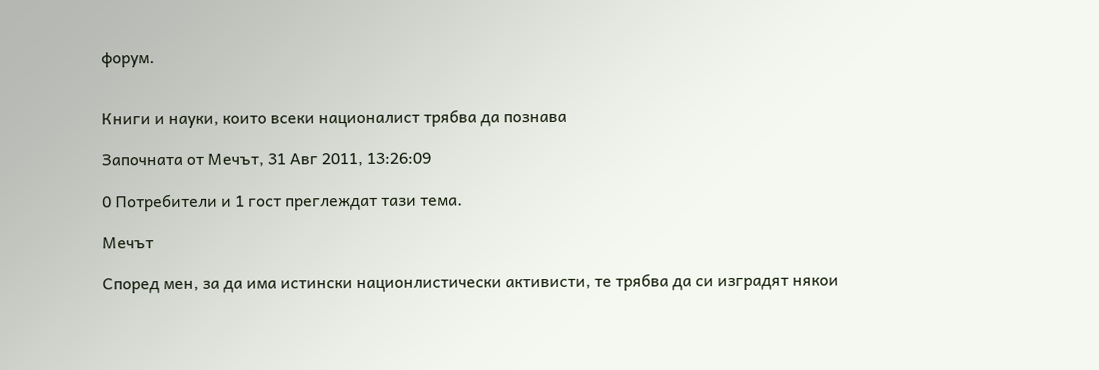форум.


Книги и науки, които всеки националист трябва да познава

Започната от Мечът, 31 Авг 2011, 13:26:09

0 Потребители и 1 гост преглеждат тази тема.

Мечът

Според мен, за да има истински национлистически активисти, те трябва да си изградят някои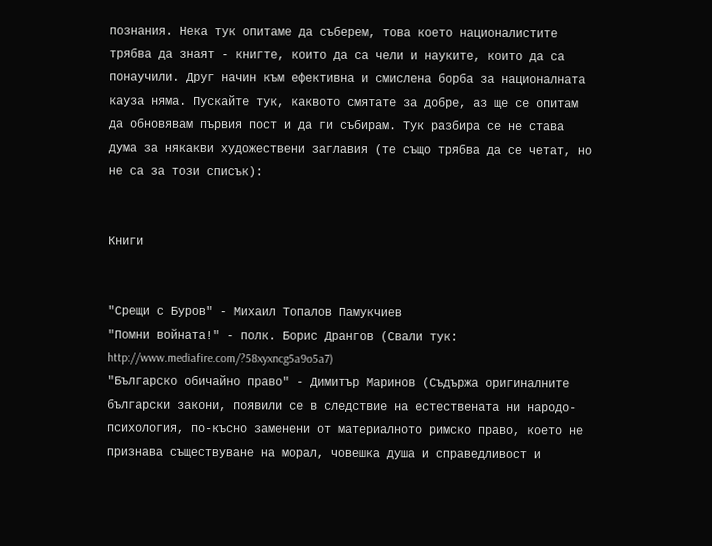познания. Нека тук опитаме да съберем, това което националистите трябва да знаят - книгте, които да са чели и науките, които да са понаучили. Друг начин към ефективна и смислена борба за националната кауза няма. Пускайте тук, каквото смятате за добре, аз ще се опитам да обновявам първия пост и да ги събирам. Тук разбира се не става дума за някакви художествени заглавия (те също трябва да се четат, но не са за този списък):


Книги


"Срещи с Буров" - Михаил Топалов Памукчиев
"Помни войната!" - полк. Борис Дрангов (Свали тук: http://www.mediafire.com/?58xyxncg5a9o5a7)
"Българско обичайно право" - Димитър Маринов (Съдържа оригиналните български закони, появили се в следствие на естествената ни народо-психология, по-късно заменени от материалното римско право, което не признава съществуване на морал, човешка душа и справедливост и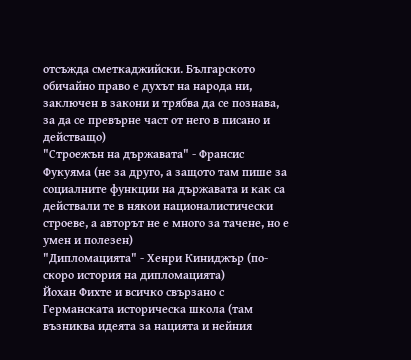отсъжда сметкаджийски. Българското обичайно право е духът на народа ни, заключен в закони и трябва да се познава, за да се превърне част от него в писано и действащо)
"Строежън на държавата" - Франсис Фукуяма (не за друго, а защото там пише за социалните функции на държавата и как са действали те в някои националистически строеве, а авторът не е много за тачене, но е умен и полезен)
"Дипломацията" - Хенри Киниджър (по-скоро история на дипломацията)
Йохан Фихте и всичко свързано с Германската историческа школа (там възниква идеята за нацията и нейния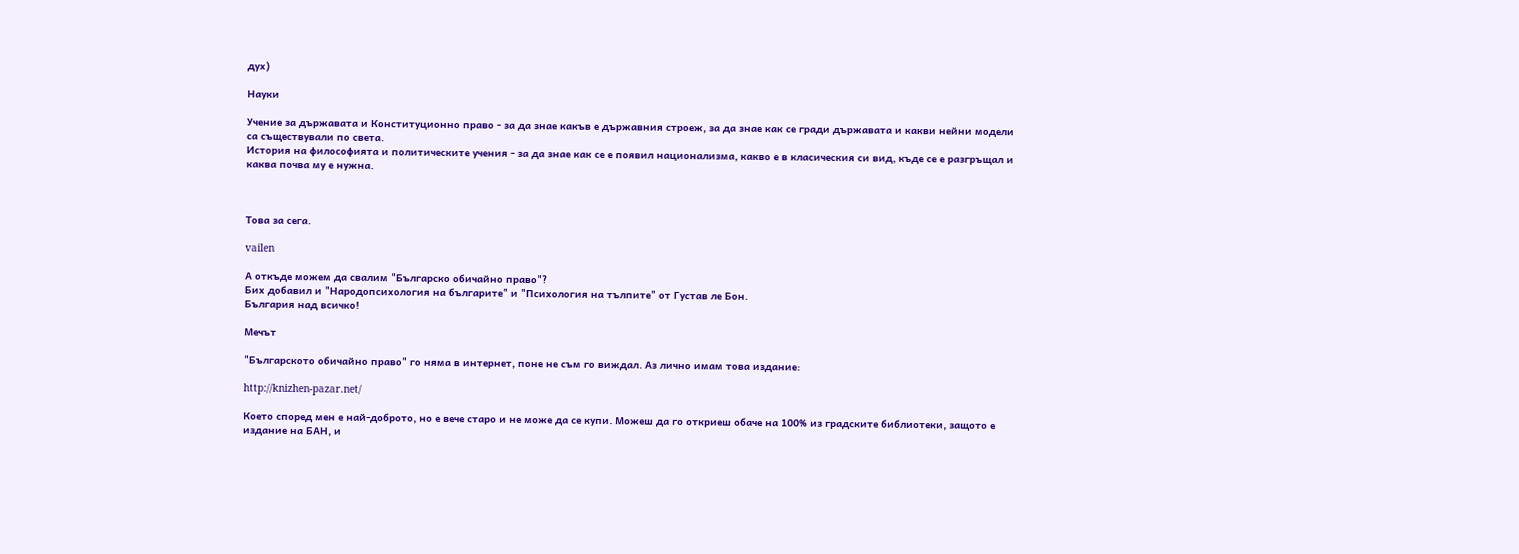дух)

Науки

Учение за държавата и Конституционно право - за да знае какъв е държавния строеж, за да знае как се гради държавата и какви нейни модели са съществували по света.
История на философията и политическите учения - за да знае как се е появил национализма, какво е в класическия си вид, къде се е разгръщал и каква почва му е нужна.



Това за сега.

vailen

А откъде можем да свалим "Българско обичайно право"?
Бих добавил и "Народопсихология на българите" и "Психология на тълпите" от Густав ле Бон.
България над всичко!

Мечът

"Българското обичайно право" го няма в интернет, поне не съм го виждал. Аз лично имам това издание:

http://knizhen-pazar.net/

Което според мен е най-доброто, но е вече старо и не може да се купи. Можеш да го откриеш обаче на 100% из градските библиотеки, защото е издание на БАН, и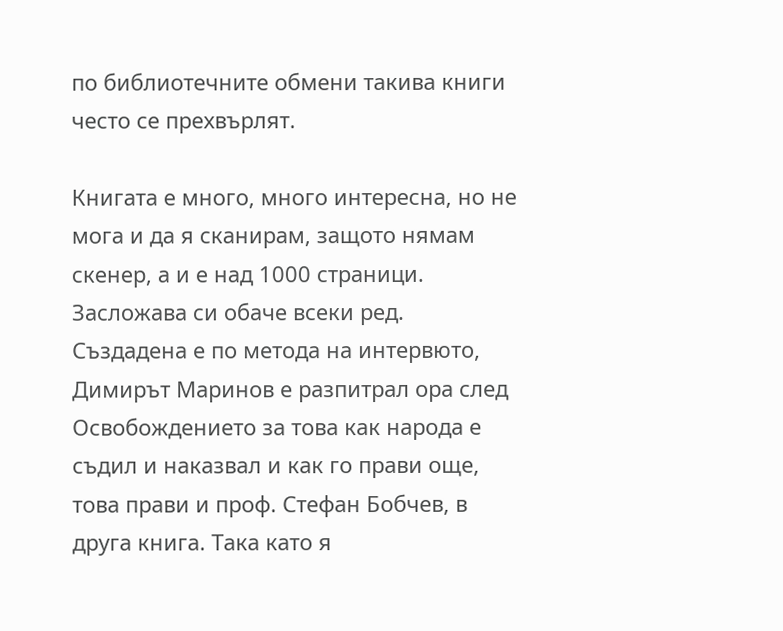по библиотечните обмени такива книги често се прехвърлят.

Книгата е много, много интересна, но не мога и да я сканирам, защото нямам скенер, а и е над 1000 страници. Засложава си обаче всеки ред. Създадена е по метода на интервюто, Димирът Маринов е разпитрал ора след Освобождението за това как народа е съдил и наказвал и как го прави още, това прави и проф. Стефан Бобчев, в друга книга. Така като я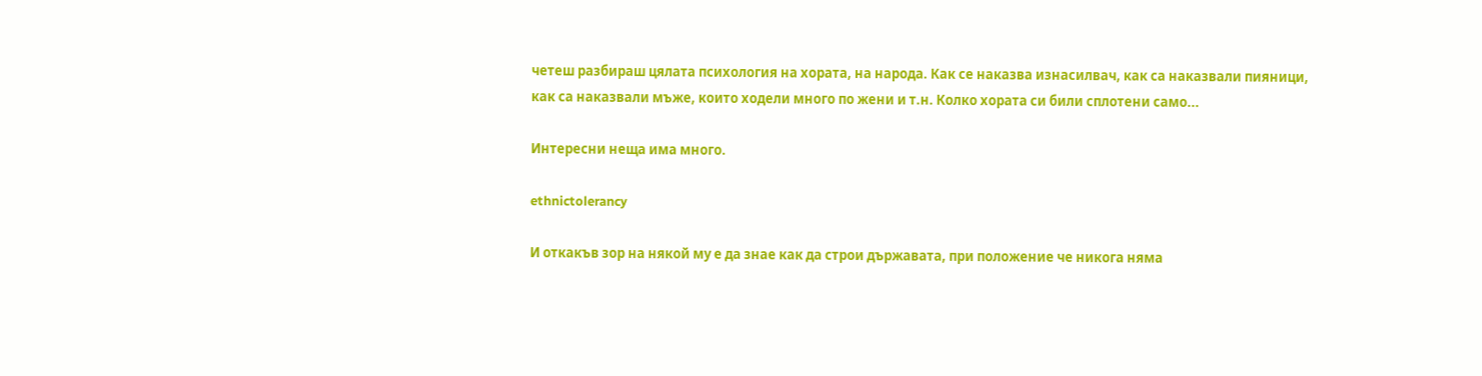четеш разбираш цялата психология на хората, на народа. Как се наказва изнасилвач, как са наказвали пияници, как са наказвали мъже, които ходели много по жени и т.н. Колко хората си били сплотени само...

Интересни неща има много.

ethnictolerancy

И откакъв зор на някой му е да знае как да строи държавата, при положение че никога няма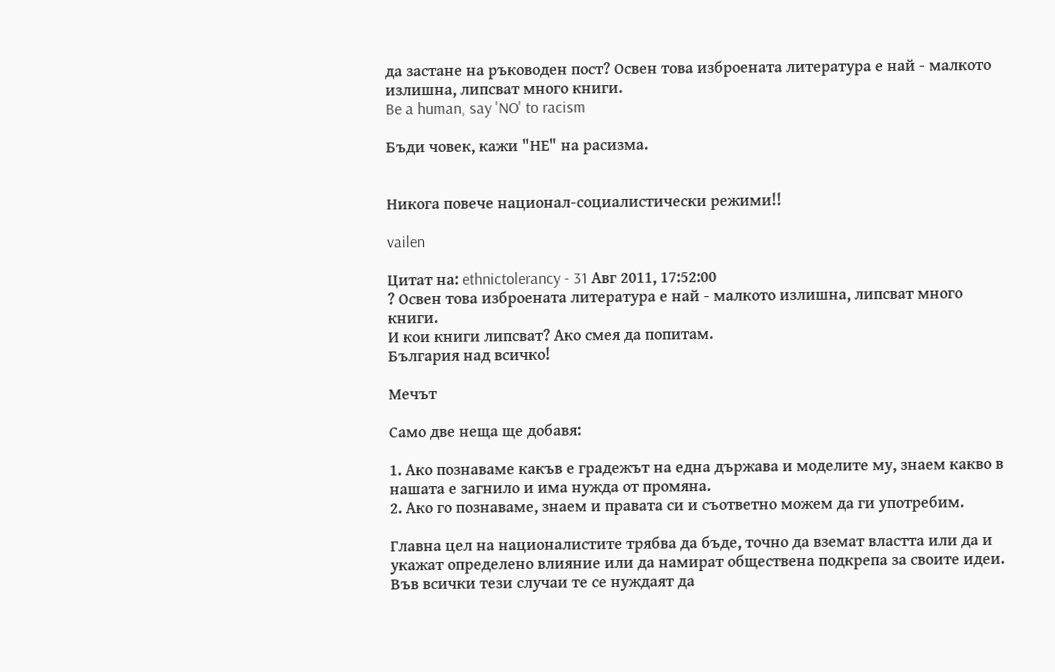да застане на ръководен пост? Освен това изброената литература е най - малкото излишна, липсват много книги.
Be a human, say 'NO' to racism

Бъди човек, кажи "НЕ" на расизма.


Никога повече национал-социалистически режими!!

vailen

Цитат на: ethnictolerancy - 31 Авг 2011, 17:52:00
? Освен това изброената литература е най - малкото излишна, липсват много книги.
И кои книги липсват? Ако смея да попитам.
България над всичко!

Мечът

Само две неща ще добавя:

1. Ако познаваме какъв е градежът на една държава и моделите му, знаем какво в нашата е загнило и има нужда от промяна.
2. Ако го познаваме, знаем и правата си и съответно можем да ги употребим.

Главна цел на националистите трябва да бъде, точно да вземат властта или да и укажат определено влияние или да намират обществена подкрепа за своите идеи. Във всички тези случаи те се нуждаят да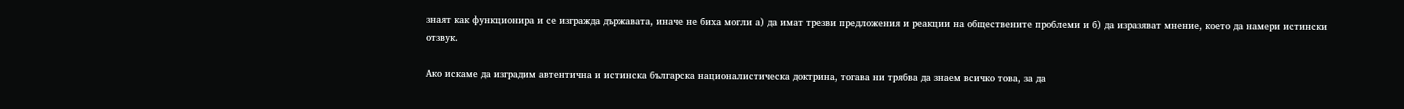знаят как функционира и се изгражда държавата, иначе не биха могли а) да имат трезви предложения и реакции на обществените проблеми и б) да изразяват мнение, което да намери истински отзвук.

Ако искаме да изградим автентична и истинска българска националистическа доктрина, тогава ни трябва да знаем всичко това, за да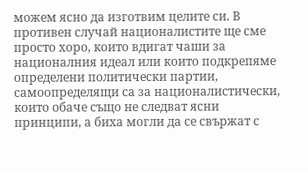можем ясно да изготвим целите си. В противен случай националистите ще сме просто хоро, които вдигат чаши за националния идеал или които подкрепяме определени политически партии, самоопределящи са за националистически, които обаче също не следват ясни принципи, а биха могли да се свържат с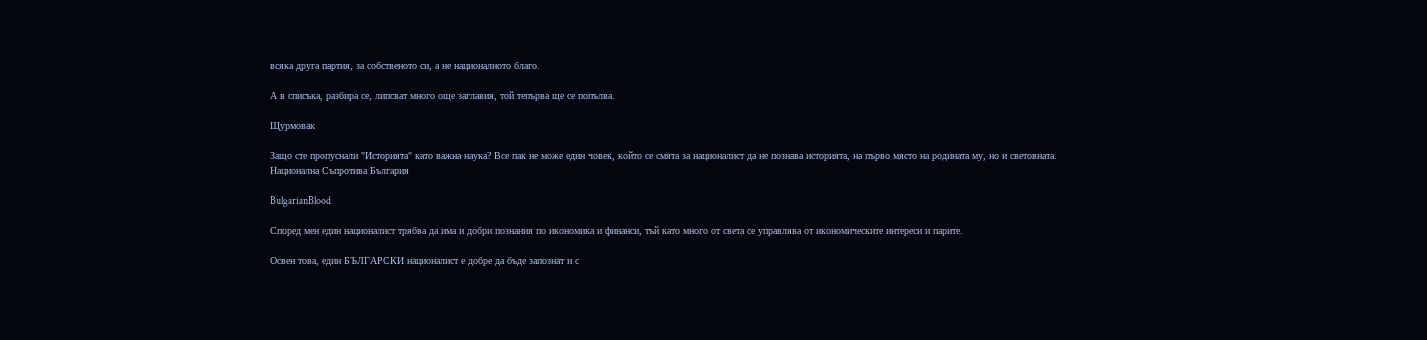всяка друга партия, за собственото си, а не националното благо.

А в списъка, разбира се, липсват много още заглавия, той тепърва ще се попълва.

Щурмовак

Защо сте пропуснали "Историята" като важна наука? Все пак не може един човек, който се смята за националист да не познава историята, на първо място на родината му, но и световната.
Национална Съпротива България

BulgarianBlood

Според мен един националист трябва да има и добри познания по икономика и финанси, тъй като много от света се управлява от икономическите интереси и парите.

Освен това, един БЪЛГАРСКИ националист е добре да бъде запознат и с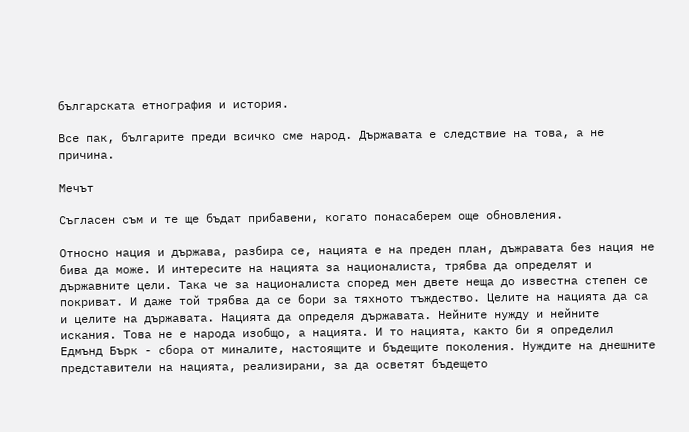българската етнография и история.

Все пак, българите преди всичко сме народ. Държавата е следствие на това, а не причина.

Мечът

Съгласен съм и те ще бъдат прибавени, когато понасаберем още обновления.

Относно нация и държава, разбира се, нацията е на преден план, дъжравата без нация не бива да може. И интересите на нацията за националиста, трябва да определят и държавните цели. Така че за националиста според мен двете неща до известна степен се покриват. И даже той трябва да се бори за тяхното тъждество. Целите на нацията да са и целите на държавата. Нацията да определя държавата. Нейните нужду и нейните искания. Това не е народа изобщо, а нацията. И то нацията, както би я определил Едмънд Бърк - сбора от миналите, настоящите и бъдещите поколения. Нуждите на днешните представители на нацията, реализирани, за да осветят бъдещето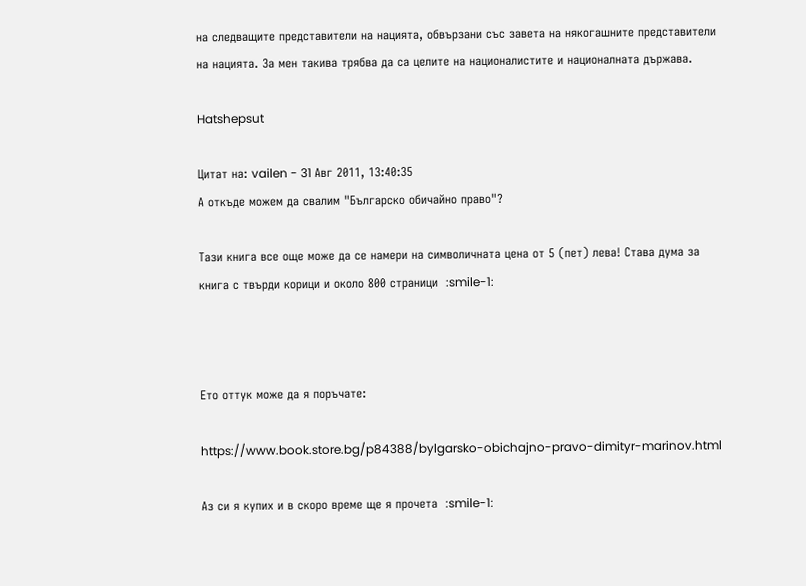на следващите представители на нацията, обвързани със завета на някогашните представители на нацията. За мен такива трябва да са целите на националистите и националната държава.

Hatshepsut

Цитат на: vailen - 31 Авг 2011, 13:40:35
А откъде можем да свалим "Българско обичайно право"?

Тази книга все още може да се намери на символичната цена от 5 (пет) лева! Става дума за книга с твърди корици и около 800 страници  :smile-1:



Ето оттук може да я поръчате:

https://www.book.store.bg/p84388/bylgarsko-obichajno-pravo-dimityr-marinov.html

Аз си я купих и в скоро време ще я прочета  :smile-1: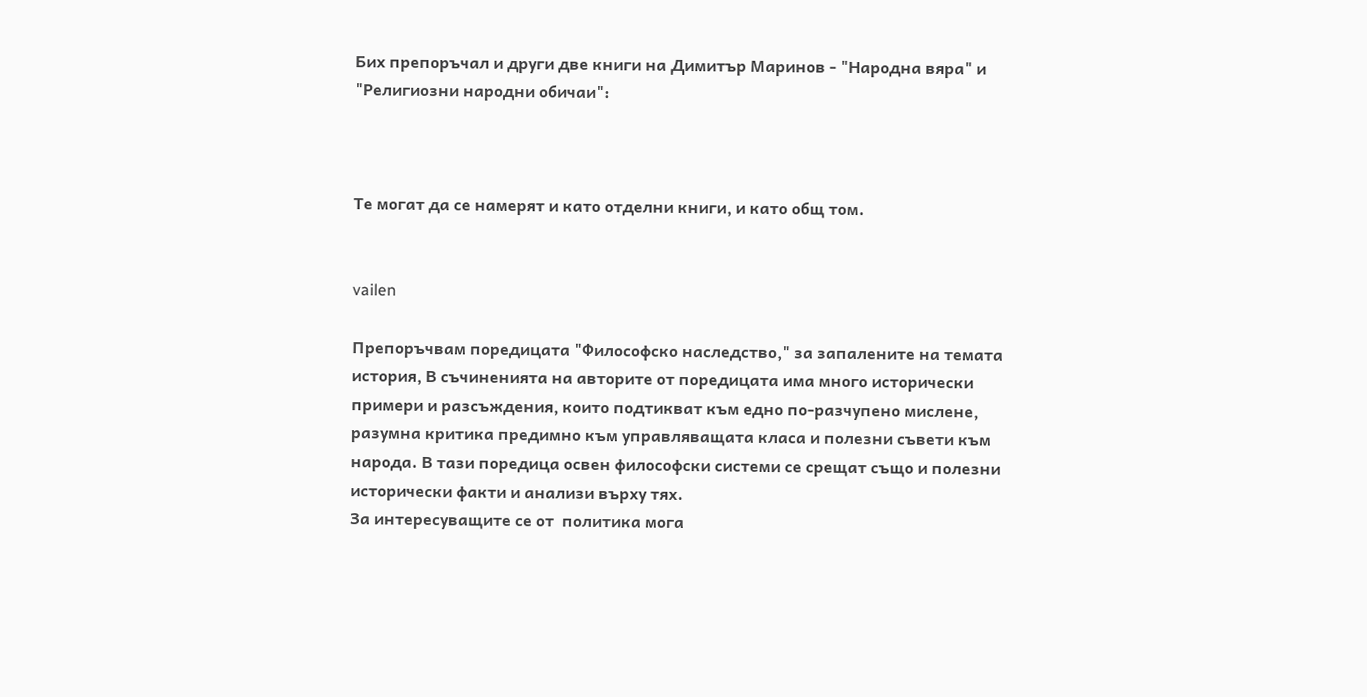Бих препоръчал и други две книги на Димитър Маринов - "Народна вяра" и "Религиозни народни обичаи":



Те могат да се намерят и като отделни книги, и като общ том.


vailen

Препоръчвам поредицата "Философско наследство," за запалените на темата история, В съчиненията на авторите от поредицата има много исторически примери и разсъждения, които подтикват към едно по-разчупено мислене, разумна критика предимно към управляващата класа и полезни съвети към народа. В тази поредица освен философски системи се срещат също и полезни исторически факти и анализи върху тях.
За интересуващите се от  политика мога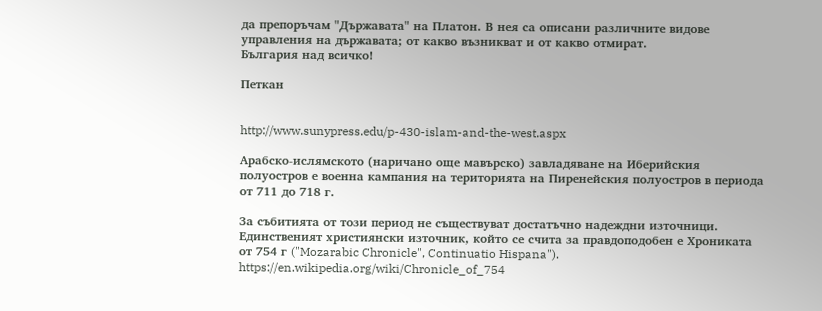да препоръчам "Държавата" на Платон. В нея са описани различните видове управления на държавата; от какво възникват и от какво отмират.
България над всичко!

Петкан


http://www.sunypress.edu/p-430-islam-and-the-west.aspx

Арабско-ислямското (наричано още мавърско) завладяване на Иберийския полуостров е военна кампания на територията на Пиренейския полуостров в периода от 711 до 718 г.

За събитията от този период не съществуват достатъчно надеждни източници. Единственият християнски източник, който се счита за правдоподобен е Хрониката от 754 г ("Mozarabic Chronicle", Continuatio Hispana").
https://en.wikipedia.org/wiki/Chronicle_of_754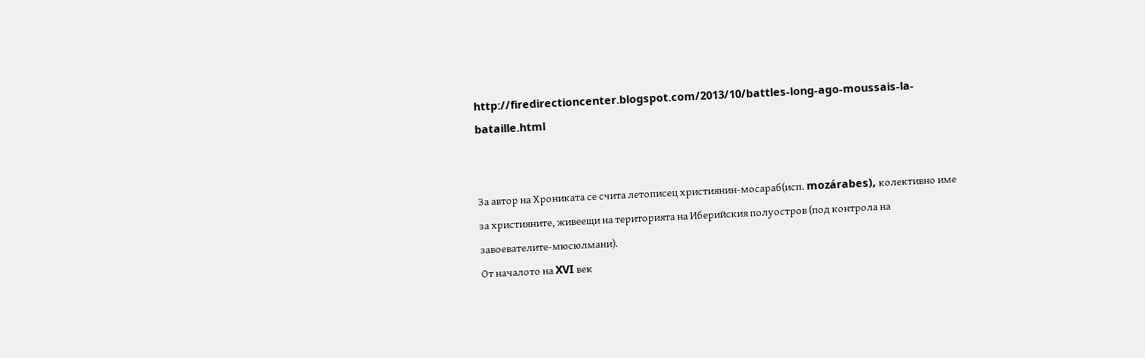http://firedirectioncenter.blogspot.com/2013/10/battles-long-ago-moussais-la-bataille.html


За автор на Хрониката се счита летописец християнин-мосараб(исп. mozárabes), колективно име за християните, живеещи на територията на Иберийския полуостров (под контрола на завоевателите-мюсюлмани).
От началото на XVI век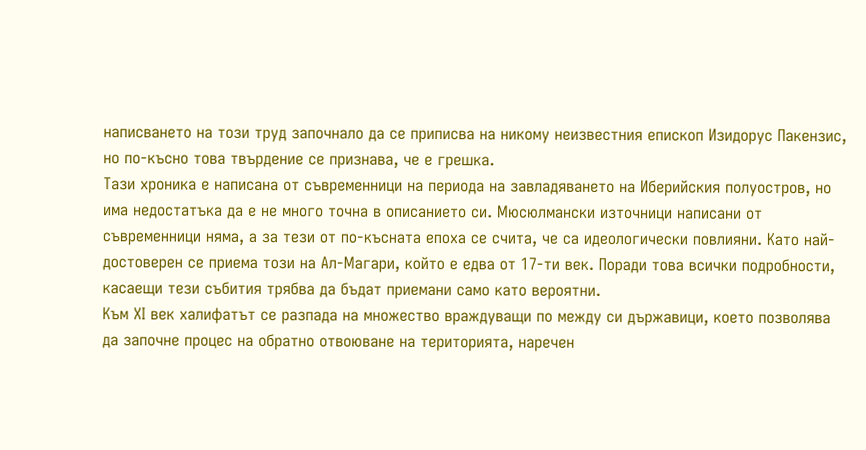написването на този труд започнало да се приписва на никому неизвестния епископ Изидорус Пакензис, но по-късно това твърдение се признава, че е грешка.
Тази хроника е написана от съвременници на периода на завладяването на Иберийския полуостров, но има недостатъка да е не много точна в описанието си. Мюсюлмански източници написани от съвременници няма, а за тези от по-късната епоха се счита, че са идеологически повлияни. Като най-достоверен се приема този на Ал-Магари, който е едва от 17-ти век. Поради това всички подробности, касаещи тези събития трябва да бъдат приемани само като вероятни.
Към ХІ век халифатът се разпада на множество враждуващи по между си държавици, което позволява да започне процес на обратно отвоюване на територията, наречен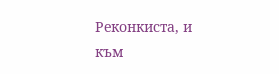Реконкиста, и към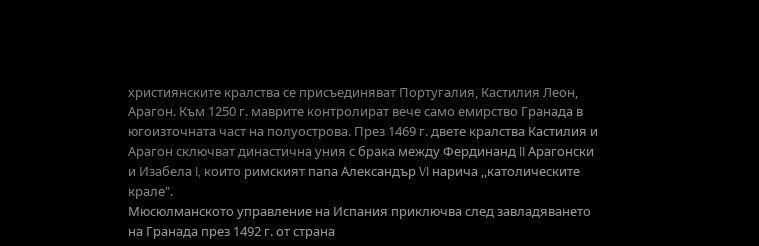християнските кралства се присъединяват Португалия, Кастилия Леон, Арагон. Към 1250 г. маврите контролират вече само емирство Гранада в югоизточната част на полуострова. През 1469 г. двете кралства Кастилия и Арагон сключват династична уния с брака между Фердинанд II Арагонски и Изабела I, които римският папа Александър VI нарича ,,католическите крале".
Мюсюлманското управление на Испания приключва след завладяването на Гранада през 1492 г. от страна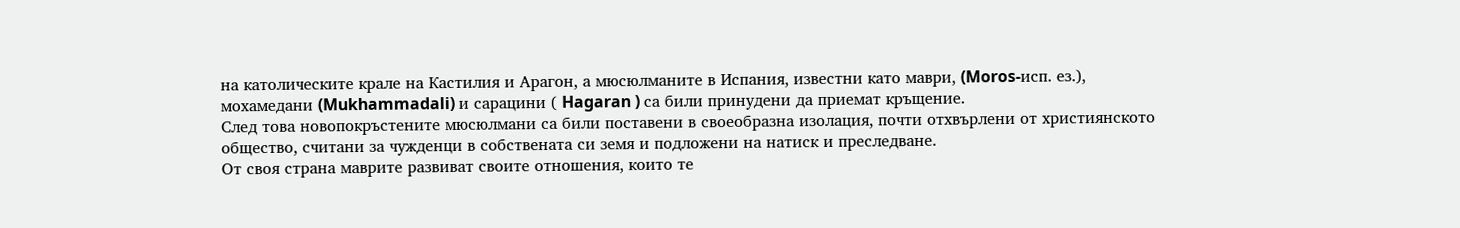на католическите крале на Кастилия и Арагон, а мюсюлманите в Испания, известни като маври, (Moros-исп. ез.), мохамедани (Mukhammadali) и сарацини ( Hagaran ) са били принудени да приемат кръщение.
След това новопокръстените мюсюлмани са били поставени в своеобразна изолация, почти отхвърлени от християнското общество, считани за чужденци в собствената си земя и подложени на натиск и преследване.
От своя страна маврите развиват своите отношения, които те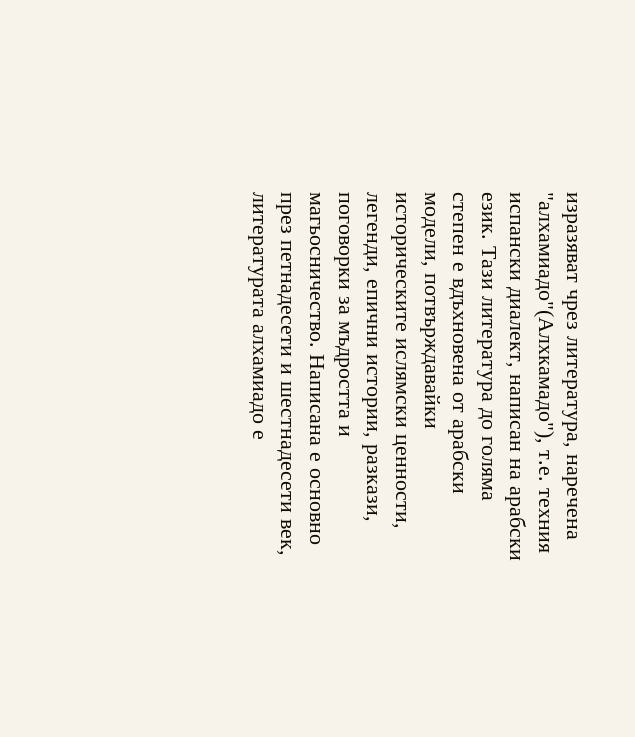изразяват чрез литература, наречена "алхамиадо"(Алхкамадо"), т.е. техния испански диалект, написан на арабски език. Тази литература до голяма степен е вдъхновена от арабски модели, потвърждавайки историческите ислямски ценности, легенди, епични истории, разкази, поговорки за мъдростта и магьосничество. Написана е основно през петнадесети и шестнадесети век, литературата алхамиадо е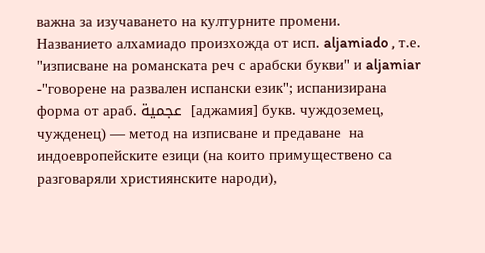важна за изучаването на културните промени.
Названието алхамиадо произхожда от исп. aljamiado , т.е. "изписване на романската реч с арабски букви" и aljamiar -"говорене на развален испански език"; испанизирана форма от араб. عجمية  [аджамия] букв. чуждоземец, чужденец) — метод на изписване и предаване  на индоевропейските езици (на които примуществено са разговаряли християнските народи),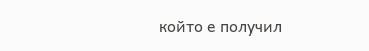който е получил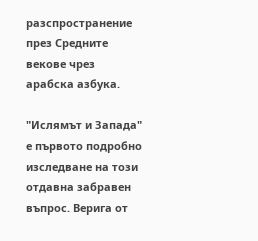разспространение през Средните векове чрез арабска азбука.

"Ислямът и Запада" е първото подробно изследване на този отдавна забравен въпрос. Верига от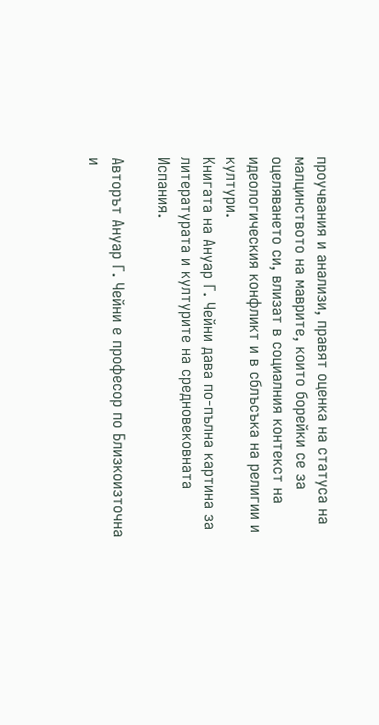проучвания и анализи, правят оценка на статуса на малцинството на маврите, които борейки се за оцеляването си, влизат в социалния контекст на идеологическия конфликт и в сблъсъка на религии и култури.
Книгата на Ануар Г. Чейни дава по-пълна картина за литературата и културите на средновековната Испания.

Авторът Ануар Г. Чейни е професор по Близкоизточна и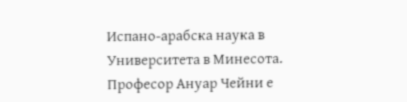Испано-арабска наука в Университета в Минесота.
Професор Ануар Чейни е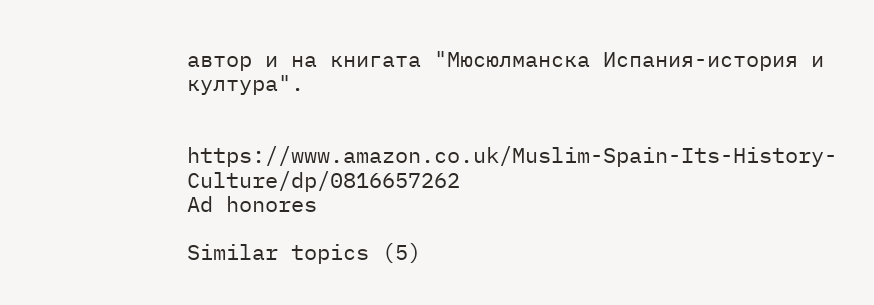автор и на книгата "Мюсюлманска Испания-история и култура".


https://www.amazon.co.uk/Muslim-Spain-Its-History-Culture/dp/0816657262
Ad honores

Similar topics (5)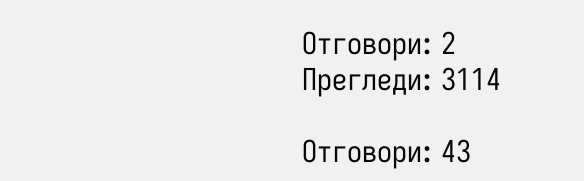Отговори: 2
Прегледи: 3114

Отговори: 43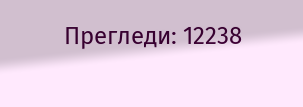Прегледи: 12238